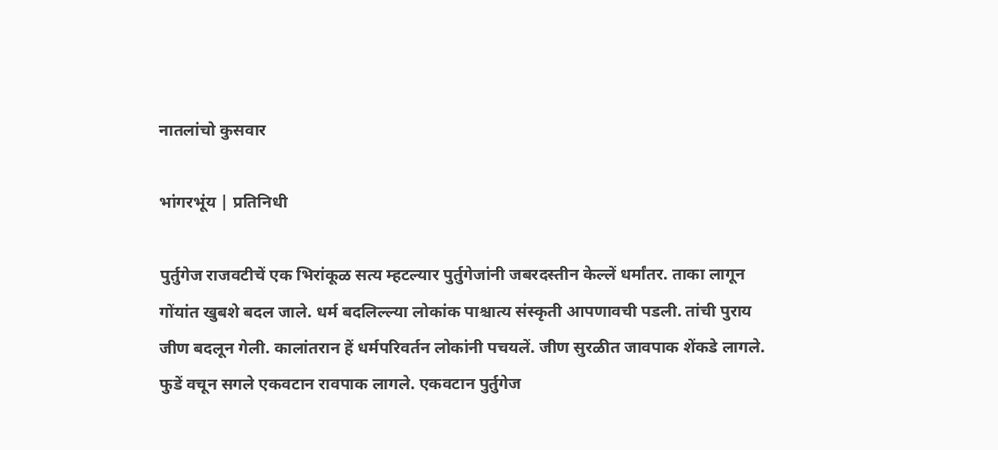नातलांचो कुसवार

भांगरभूंय | प्रतिनिधी

पुर्तुगेज राजवटीचें एक भिरांकूळ सत्य म्हटल्यार पुर्तुगेजांनी जबरदस्तीन केल्लें धर्मांतर. ताका लागून गोंयांत खुबशे बदल जाले. धर्म बदलिल्ल्या लोकांक पाश्चात्य संस्कृती आपणावची पडली. तांची पुराय जीण बदलून गेली. कालांतरान हें धर्मपरिवर्तन लोकांनी पचयलें. जीण सुरळीत जावपाक शेंकडे लागले. फुडें वचून सगले एकवटान रावपाक लागले. एकवटान पुर्तुगेज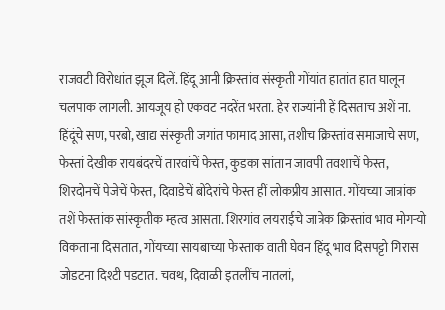राजवटी विरोधांत झूज दिलें. हिंदू आनी क्रिस्तांव संस्कृती गोंयांत हातांत हात घालून चलपाक लागली. आयजूय हो एकवट नदरेंत भरता. हेर राज्यांनी हें दिसताच अशें ना.
हिंदूंचे सण, परबो, खाद्य संस्कृती जगांत फामाद आसा, तशीच क्रिस्तांव समाजाचे सण, फेस्तां देखीक रायबंदरचें तारवांचें फेस्त, कुडका सांतान जावपी तवशाचें फेस्त, शिरदोनचें पेजेचें फेस्त, दिवाडेचें बोंदेरांचे फेस्त हीं लोकप्रीय आसात. गोंयच्या जात्रांक तशें फेस्तांक सांस्कृतीक म्हत्व आसता. शिरगांव लयराईचे जात्रेक क्रिस्तांव भाव मोगऱ्यो विकताना दिसतात, गोंयच्या सायबाच्या फेस्ताक वाती घेवन हिंदू भाव दिसपट्टो गिरास जोडटना दिश्टी पडटात. चवथ, दिवाळी इतलींच नातलां,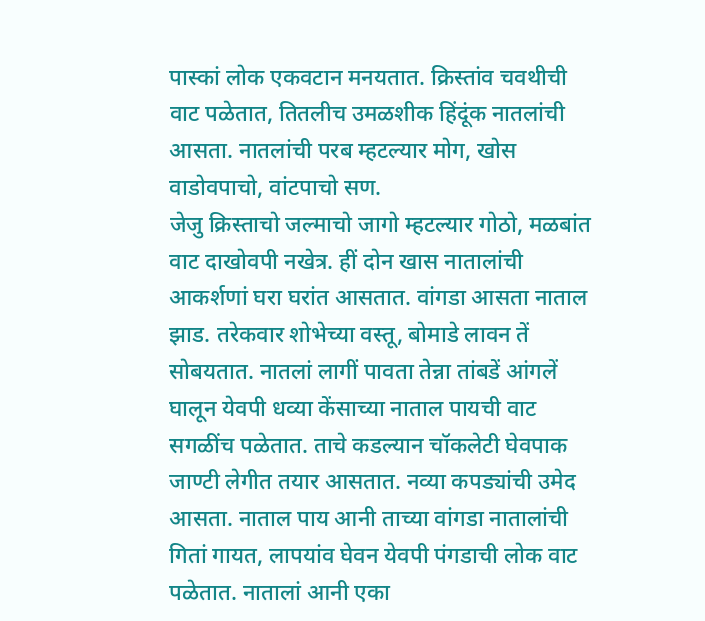पास्कां लोक एकवटान मनयतात. क्रिस्तांव चवथीची वाट पळेतात, तितलीच उमळशीक हिंदूंक नातलांची आसता. नातलांची परब म्हटल्यार मोग, खोस वाडोवपाचो, वांटपाचो सण.
जेजु क्रिस्ताचो जल्माचो जागो म्हटल्यार गोठो, मळबांत वाट दाखोवपी नखेत्र. हीं दोन खास नातालांची आकर्शणां घरा घरांत आसतात. वांगडा आसता नाताल झाड. तरेकवार शोभेच्या वस्तू, बोमाडे लावन तें सोबयतात. नातलां लागीं पावता तेन्ना तांबडें आंगलें घालून येवपी धव्या केंसाच्या नाताल पायची वाट सगळींच पळेतात. ताचे कडल्यान चॉकलेटी घेवपाक जाण्टी लेगीत तयार आसतात. नव्या कपड्यांची उमेद आसता. नाताल पाय आनी ताच्या वांगडा नातालांची गितां गायत, लापयांव घेवन येवपी पंगडाची लोक वाट पळेतात. नातालां आनी एका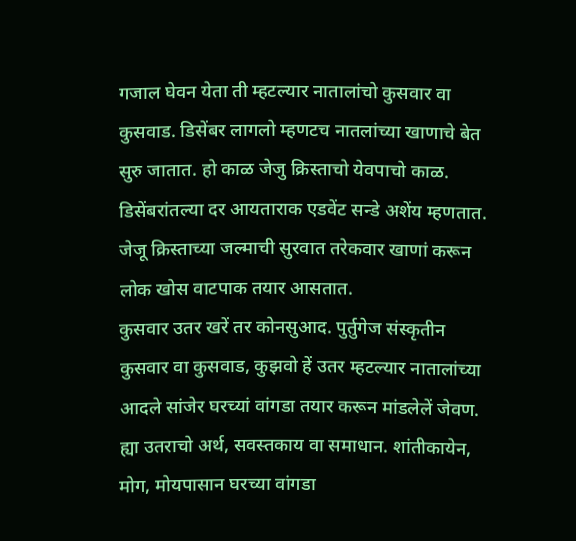गजाल घेवन येता ती म्हटल्यार नातालांचो कुसवार वा कुसवाड. डिसेंबर लागलो म्हणटच नातलांच्या खाणाचे बेत सुरु जातात. हो काळ जेजु क्रिस्ताचो येवपाचो काळ. डिसेंबरांतल्या दर आयताराक एडवेंट सन्डे अशेंय म्हणतात. जेजू क्रिस्ताच्या जल्माची सुरवात तरेकवार खाणां करून लोक खोस वाटपाक तयार आसतात.
कुसवार उतर खरें तर कोनसुआद. पुर्तुगेज संस्कृतीन कुसवार वा कुसवाड, कुझवो हें उतर म्हटल्यार नातालांच्या आदले सांजेर घरच्यां वांगडा तयार करून मांडलेलें जेवण. ह्या उतराचो अर्थ, सवस्तकाय वा समाधान. शांतीकायेन, मोग, मोयपासान घरच्या वांगडा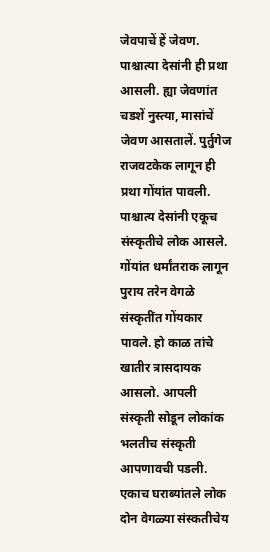जेवपाचें हें जेवण. पाश्चात्या देसांनी ही प्रथा आसली. ह्या जेवणांत चडशें नुस्त्या, मासांचें जेवण आसतालें. पुर्तुगेज राजवटकेक लागून ही प्रथा गोंयांत पावली.
पाश्चात्य देसांनी एकूच संस्कृतीचे लोक आसले. गोंयांत धर्मांतराक लागून पुराय तरेन वेगळे संस्कृतींत गोंयकार पावले. हो काळ तांचे खातीर त्रासदायक आसलो. आपली संस्कृती सोडून लोकांक भलतीच संस्कृती आपणावची पडली. एकाच घराब्यांतले लोक दोन वेगळ्या संस्कतीचेय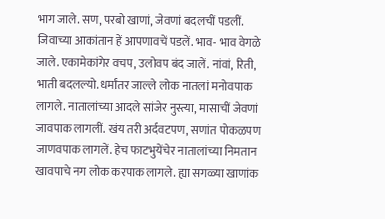भाग जाले. सण, परबो खाणां, जेवणां बदलचीं पडलीं. जिवाच्या आकांतान हें आपणावचें पडलें. भाव- भाव वेगळे जाले. एकामेकांगेर वचप, उलोवप बंद जालें. नांवां, रिती, भाती बदलल्यो. धर्मांतर जाल्ले लोक नातलां मनोवपाक लागले. नातालांच्या आदले सांजेर नुस्त्या, मासाचीं जेवणां जावपाक लागलीं. खंय तरी अर्दवटपण, सणांत पोकळपण जाणवपाक लागलें. हेच फाटभुयेंचेर नातालांच्या निमतान खावपाचे नग लोक करपाक लागले. ह्या सगळ्या खाणांक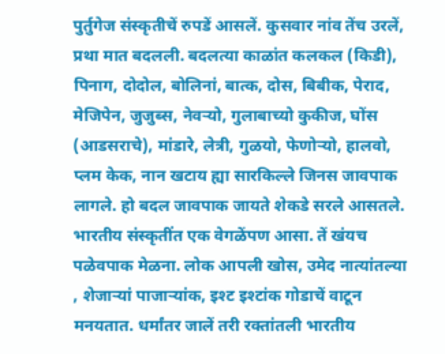पुर्तुगेज संस्कृतीचें रुपडें आसलें. कुसवार नांव तेंच उरलें, प्रथा मात बदलली. बदलत्या काळांत कलकल (किडी), पिनाग, दोदोल, बोलिनां, बात्क, दोस, बिबीक, पेराद, मेजिपेन, जुजुब्स, नेवऱ्यो, गुलाबाच्यो कुकीज, घोंस (आडसराचे), मांडारे, लेत्री, गुळयो, फेणोऱ्यो, हालवो, प्लम केक, नान खटाय ह्या सारकिल्ले जिनस जावपाक लागले. हो बदल जावपाक जायते शेकडे सरले आसतले.
भारतीय संस्कृतींत एक वेगळेंपण आसा. तें खंयच पळेवपाक मेळना. लोक आपली खोस, उमेद नात्यांतल्या , शेजाऱ्यां पाजाऱ्यांक, इश्ट इश्टांक गोडाचें वाटून मनयतात. धर्मांतर जालें तरी रक्तांतली भारतीय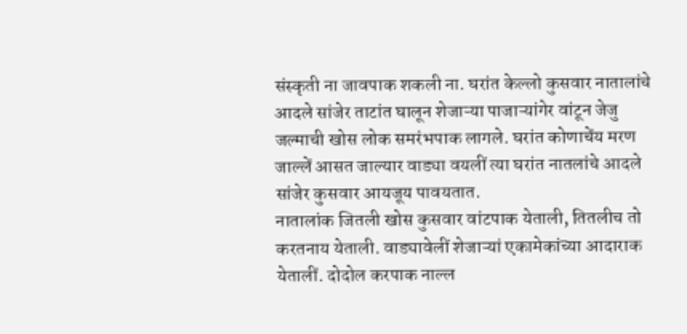संस्कृती ना जावपाक शकली ना. घरांत केल्लो कुसवार नातालांचे आदले सांजेर ताटांत घालून शेजाऱ्या पाजाऱ्यांगेर वांटून जेजु जल्माची खोस लोक समरंभपाक लागले. घरांत कोणाचेंय मरण जाल्लें आसत जाल्यार वाड्या वयलीं त्या घरांत नातलांचे आदले सांजेर कुसवार आयजूय पावयतात.
नातालांक जितली खोस कुसवार वांटपाक येताली, तितलीच तो करतनाय येताली. वाड्यावेलीं शेजाऱ्यां एकामेकांच्या आदाराक येतालीं. दोदोल करपाक नाल्ल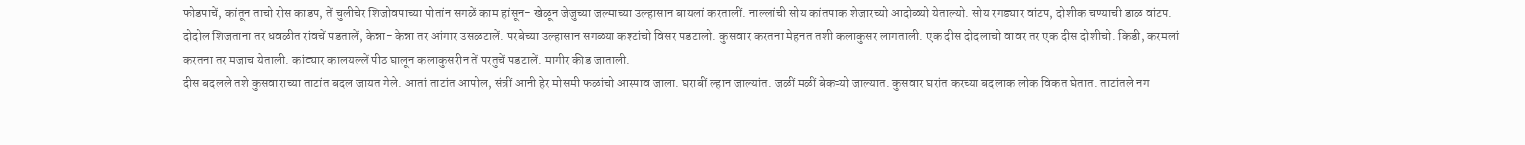फोडपाचें, कांतून ताचो रोस काडप, तें चुलीचेर शिजोवपाच्या पोतांन सगळें काम हांसून- खेळून जेजुच्या जल्माच्या उल्हासान बायलां करतालीं. नाल्लांची सोय कांतपाक शेजारच्यो आदोळ्यो येताल्यो. सोय रगड्यार वांटप, दोशीक चण्याची डाळ वांटप. दोदोल शिजताना तर धवळीत रांवचें पडतालें, केन्ना- केन्ना तर आंगार उसळटालें. परबेच्या उल्हासान सगळ्या कश्टांचो विसर पडटालो. कुसवार करतना मेहनत तशी कलाकुसर लागताली. एक दीस दोदलाचो वावर तर एक दीस दोशीचो. किडी, करमलां करतना तर मजाच येताली. कांट्यार कालयल्लें पीठ घालून कलाकुसरीन तें परतुचें पडटालें. मागीर कीड जाताली.
दीस बदलले तशे कुसवाराच्या ताटांत बदल जायत गेले. आतां ताटांत आपोल, संत्रीं आनी हेर मोसमी फळांचो आस्पाव जाला. घराबीं ल्हान जाल्यांत. जळीं मळीं बेकऱ्यो जाल्यात. कुसवार घरांत करच्या बदलाक लोक विकत घेतात. ताटांतले नग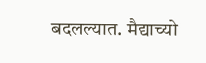बदलल्यात. मैद्याच्यो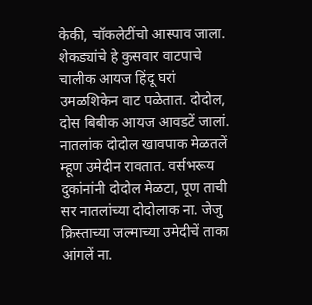केकी, चॉकलेटींचो आस्पाव जाला.
शेकड्यांचे हे कुसवार वाटपाचे चालीक आयज हिंदू घरां उमळशिकेन वाट पळेतात. दोदोल, दोस बिबीक आयज आवडटें जालां. नातलांक दोदोल खावपाक मेळतलें म्हूण उमेदीन रावतात. वर्सभरूय दुकांनांनी दोदोल मेळटा, पूण ताची सर नातलांच्या दोदोलाक ना. जेजु क्रिस्ताच्या जल्माच्या उमेदीचें ताका आंगलें ना.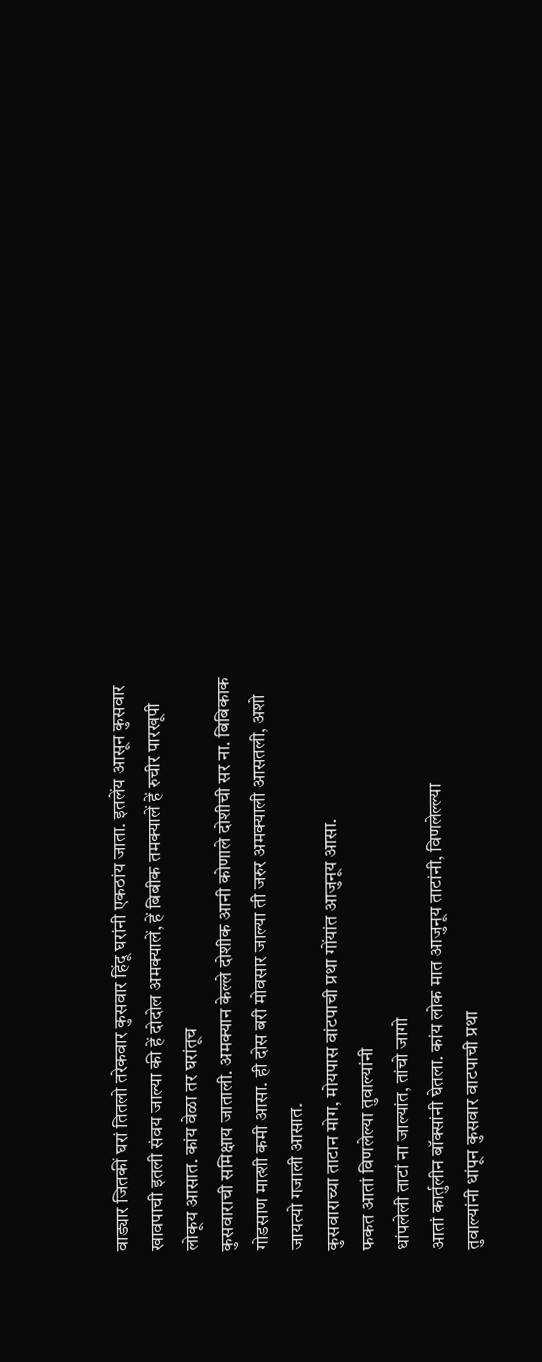वाड्यार जितकीं घरां तितलो तरेकवार कुसवार हिंदू घरांनी एकठांय जाता. इतलेंय आसून कुसवार खावपाची इतली संवय जाल्या की हें दोदोल अमक्यालें, हें बिबीक तमक्यालें हें रुचीर पारखूपी लोकूय आसात. कांय वेळा तर घरांतूच
कुसवाराची समिक्षाय जाताली. अमक्यान केल्ले दोशीक आनी कोणाले दोशीची सर ना. बिबिकाक गोडसाण मात्शी कमी आसा. ही दोस बरी मोवसार जाल्या ती जरुर अमक्याली आसतली, अशो जायत्यो गजाली आसात.
कुसवाराच्या ताटान मोग, मोयपास वांटपाची प्रथा गोंयांत आजुनूय आसा.
फकत आतां विणलेल्या तुवाल्यांनी
धांपलेली ताटां ना जाल्यांत, तांचो जागो
आतां कार्तुलीन बॉक्सांनी घेतला. कांय लोक मात आजुनूय ताटांनी, विणलेल्ल्या
तुवाल्यांनी धांपून कुसवार वाटपाची प्रथा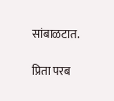सांबाळटात.

प्रिता परब